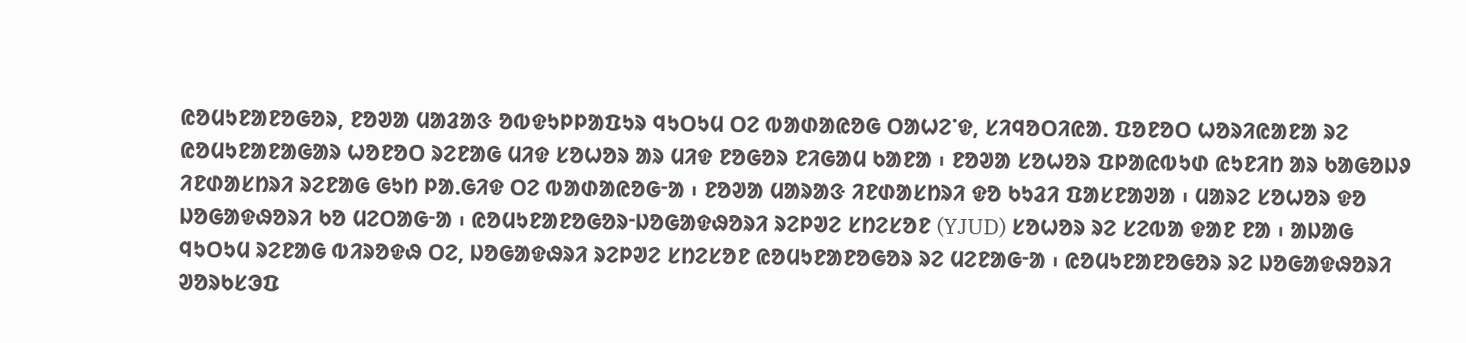ᱭᱚᱢᱩᱱᱟᱱᱚᱜᱚᱨ, ᱱᱚᱣᱟ ᱢᱟᱲᱟᱝ ᱚᱵᱫᱩᱞᱞᱟᱯᱩᱨ ᱧᱩᱛᱩᱢ ᱛᱮ ᱵᱟᱰᱟᱭᱚᱜ ᱛᱟᱦᱮᱸᱫ, ᱥᱤᱧᱚᱛᱤᱭᱟᱹ ᱯᱚᱱᱚᱛ ᱦᱚᱨᱤᱭᱟᱱᱟ ᱨᱮ ᱭᱚᱢᱩᱱᱟᱱᱟᱜᱟᱨ ᱦᱚᱱᱚᱛ ᱨᱮᱱᱟᱜ ᱢᱤᱫ ᱥᱚᱦᱚᱨ ᱟᱨ ᱢᱤᱫ ᱱᱚᱜᱚᱨ ᱱᱤᱜᱟᱢ ᱠᱟᱱᱟ ᱾ ᱱᱚᱣᱟ ᱥᱚᱦᱚᱨ ᱯᱞᱟᱭᱵᱩᱰ ᱭᱩᱱᱤᱴ ᱟᱨ ᱠᱟᱜᱚᱡᱽ ᱤᱱᱰᱟᱥᱴᱨᱤ ᱨᱮᱱᱟᱜ ᱜᱩᱴ ᱞᱟᱹᱜᱤᱫ ᱛᱮ ᱵᱟᱰᱟᱭᱚᱜᱼᱟ ᱾ ᱱᱚᱣᱟ ᱢᱟᱨᱟᱝ ᱤᱱᱰᱟᱥᱴᱨᱤ ᱫᱚ ᱠᱩᱲᱤ ᱯᱟᱥᱱᱟᱣᱟ ᱾ ᱢᱟᱨᱮ ᱥᱚᱦᱚᱨ ᱫᱚ ᱡᱚᱜᱟᱫᱷᱚᱨᱤ ᱠᱚ ᱢᱮᱛᱟᱜᱼᱟ ᱾ ᱭᱚᱢᱩᱱᱟᱱᱚᱜᱚᱨᱼᱡᱚᱜᱟᱫᱷᱚᱨᱤ ᱨᱮᱞᱣᱮ ᱥᱴᱮᱥᱚᱱ (YJUD) ᱥᱚᱦᱚᱨ ᱨᱮ ᱥᱮᱵᱟ ᱫᱟᱱ ᱱᱟ ᱾ ᱟᱡᱟᱜ ᱧᱩᱛᱩᱢ ᱨᱮᱱᱟᱜ ᱵᱤᱨᱚᱫᱷ ᱛᱮ, ᱡᱚᱜᱟᱫᱷᱨᱤ ᱨᱮᱞᱣᱮ ᱥᱴᱮᱥᱚᱱ ᱭᱚᱢᱩᱱᱟᱱᱚᱜᱚᱨ ᱨᱮ ᱢᱮᱱᱟᱜᱼᱟ ᱾ ᱭᱚᱢᱩᱱᱟᱱᱚᱜᱚᱨ ᱨᱮ ᱡᱚᱜᱟᱫᱷᱚᱨᱤ ᱣᱚᱨᱠᱥᱳᱯ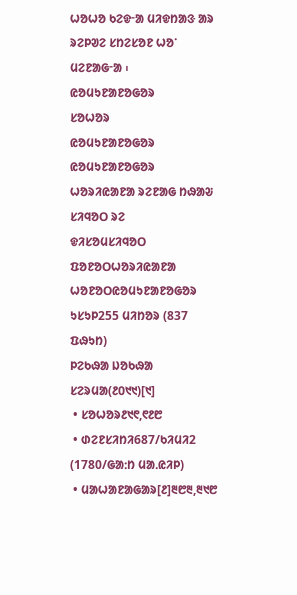ᱦᱚᱦᱚ ᱠᱮᱫᱼᱟ ᱢᱤᱫᱴᱟᱝ ᱟᱨ ᱨᱮᱞᱣᱮ ᱥᱴᱮᱥᱚᱱ ᱦᱚᱸ ᱢᱮᱱᱟᱜᱼᱟ ᱾
ᱭᱚᱢᱩᱱᱟᱱᱚᱜᱚᱨ
ᱥᱚᱦᱚᱨ
ᱭᱚᱢᱩᱱᱟᱱᱚᱜᱚᱨ
ᱭᱚᱢᱩᱱᱟᱱᱚᱜᱚᱨ
ᱦᱚᱨᱤᱭᱟᱱᱟ ᱨᱮᱱᱟᱜ ᱴᱷᱟᱶ ᱥᱤᱧᱚᱛ ᱨᱮ
ᱫᱤᱥᱚᱢᱥᱤᱧᱚᱛ
ᱯᱚᱱᱚᱛᱦᱚᱨᱤᱭᱟᱱᱟ
ᱦᱚᱱᱚᱛᱭᱚᱢᱩᱱᱟᱱᱚᱜᱚᱨ
ᱩᱥᱩᱞ255 ᱢᱤᱴᱚᱨ (837 ᱯᱷᱩᱴ)
ᱞᱮᱠᱷᱟ ᱡᱚᱠᱷᱟ ᱥᱮᱨᱢᱟ(᱒᱐᱑᱑)[᱑]
 • ᱥᱚᱦᱚᱨ᱒᱑᱖,᱖᱒᱘
 • ᱰᱮᱱᱥᱤᱴᱤ687/ᱠᱤᱢᱤ2 (1780/ᱜᱟᱺᱴ ᱢᱟᱹᱭᱤᱞ)
 • ᱢᱟᱦᱟᱱᱟᱜᱟᱨ[᱒]᱓᱘᱓,᱓᱑᱘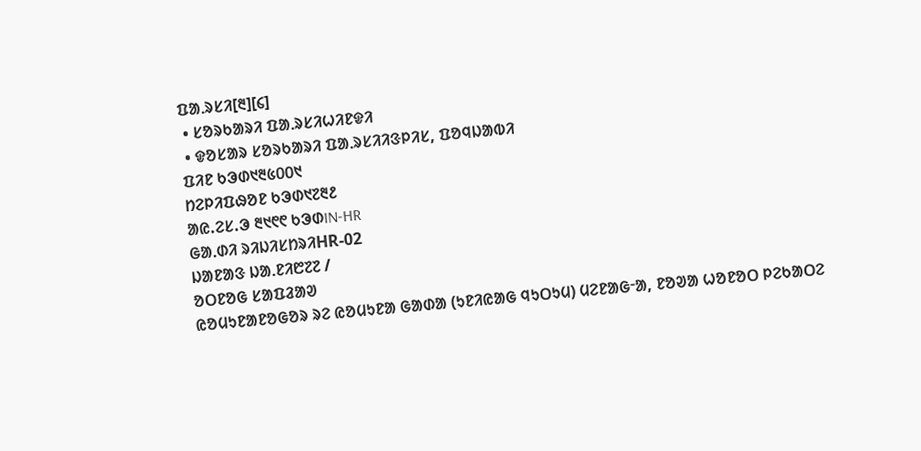ᱯᱟᱹᱨᱥᱤ[᱓][᱔]
 • ᱥᱚᱨᱠᱟᱨᱤ ᱯᱟᱹᱨᱥᱤᱦᱤᱱᱫᱤ
 • ᱫᱚᱥᱟᱨ ᱥᱚᱨᱠᱟᱨᱤ ᱯᱟᱹᱨᱥᱤᱤᱝᱞᱤᱥ, ᱯᱚᱧᱡᱟᱵᱤ
ᱯᱤᱱ ᱠᱳᱰ᱑᱓᱕᱐᱐᱑
ᱴᱮᱞᱤᱯᱷᱚᱱ ᱠᱳᱰ᱑᱗᱓᱒
ᱟᱭ.ᱮᱥ.ᱳ ᱓᱑᱖᱖ ᱠᱳᱰIN-HR
ᱜᱟᱹᱰᱤ ᱨᱤᱡᱤᱥᱴᱨᱤHR-02
ᱡᱟᱱᱟᱝ ᱡᱟᱹᱱᱤ᱘᱗᱗ /
ᱚᱛᱱᱚᱜ ᱥᱟᱯᱲᱟᱣ
ᱭᱚᱢᱩᱱᱟᱱᱚᱜᱚᱨ ᱨᱮ ᱭᱚᱢᱩᱱᱟ ᱜᱟᱰᱟ (ᱩᱱᱤᱭᱟᱜ ᱧᱩᱛᱩᱢ) ᱢᱮᱱᱟᱜᱼᱟ, ᱱᱚᱣᱟ ᱦᱚᱱᱚᱛ ᱞᱮᱠᱟᱛᱮ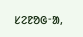ᱥᱮᱱᱚᱜᱼᱟ,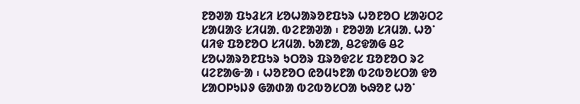ᱱᱚᱣᱟ ᱯᱩᱲᱥᱤ ᱥᱚᱦᱟᱨᱚᱱᱯᱩᱨ ᱦᱚᱱᱚᱛ ᱥᱟᱶᱛᱮ ᱥᱟᱢᱟᱝ ᱥᱤᱢᱟᱹ ᱵᱮᱱᱟᱣᱟ ᱾ ᱱᱚᱣᱟ ᱥᱤᱢᱟᱹ ᱦᱚᱸ ᱢᱤᱫ ᱯᱚᱱᱚᱛ ᱥᱤᱢᱟᱹ ᱠᱟᱱᱟ, ᱪᱮᱫᱟᱜ ᱪᱮ ᱥᱚᱦᱟᱨᱚᱱᱯᱩᱨ ᱩᱛᱚᱨ ᱯᱨᱚᱫᱮᱥ ᱯᱚᱱᱚᱛ ᱨᱮ ᱢᱮᱱᱟᱜᱼᱟ ᱾ ᱦᱚᱱᱚᱛ ᱭᱚᱢᱩᱱᱟ ᱵᱮᱵᱚᱥᱛᱟ ᱫᱚ ᱥᱟᱛᱞᱩᱡᱽ ᱜᱟᱰᱟ ᱵᱮᱵᱚᱥᱛᱟ ᱠᱷᱚᱱ ᱦᱚᱸ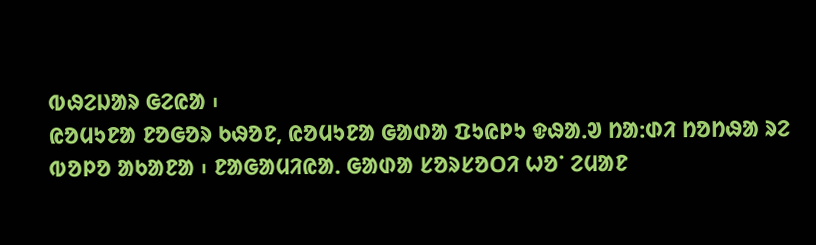ᱵᱷᱮᱡᱟᱨ ᱜᱮᱭᱟ ᱾
ᱭᱚᱢᱩᱱᱟ ᱱᱚᱜᱚᱨ ᱠᱷᱚᱱ, ᱭᱚᱢᱩᱱᱟ ᱜᱟᱰᱟ ᱯᱩᱭᱞᱩ ᱫᱷᱟᱹᱣ ᱴᱟᱺᱰᱤ ᱴᱚᱴᱷᱟ ᱨᱮ ᱵᱚᱞᱚ ᱟᱠᱟᱱᱟ ᱾ ᱱᱟᱜᱟᱢᱤᱭᱟᱹ ᱜᱟᱰᱟ ᱥᱚᱨᱥᱚᱛᱤ ᱦᱚᱸ ᱮᱢᱟᱱ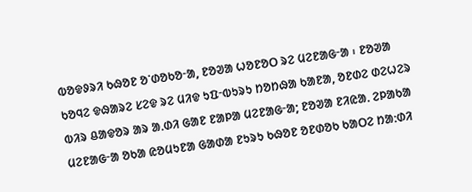ᱵᱚᱫᱽᱨᱤ ᱠᱷᱚᱱ ᱚᱸᱰᱚᱠᱚᱼᱟ, ᱱᱚᱣᱟ ᱦᱚᱱᱚᱛ ᱨᱮ ᱢᱮᱱᱟᱜᱼᱟ ᱾ ᱱᱚᱣᱟ ᱠᱚᱧᱮ ᱫᱷᱟᱨᱮ ᱥᱮᱫ ᱨᱮ ᱢᱤᱫ ᱩᱯᱼᱵᱩᱨᱩ ᱴᱚᱴᱷᱟ ᱠᱟᱱᱟ, ᱚᱱᱰᱮ ᱰᱮᱦᱮᱨ ᱵᱤᱨ ᱪᱟᱫᱚᱨ ᱟᱨ ᱟᱹᱰᱤ ᱜᱟᱱ ᱱᱟᱞᱟ ᱢᱮᱱᱟᱜᱼᱟ; ᱱᱚᱣᱟ ᱱᱤᱭᱟᱹ ᱮᱞᱟᱠᱟ ᱢᱮᱱᱟᱜᱼᱟ ᱚᱠᱟ ᱭᱚᱢᱩᱱᱟ ᱜᱟᱰᱟ ᱱᱩᱨᱩ ᱠᱷᱚᱱ ᱚᱱᱰᱚᱠ ᱠᱟᱛᱮ ᱴᱟᱺᱰᱤ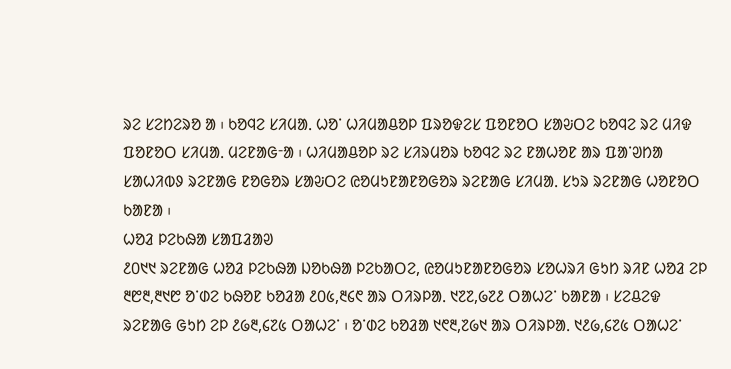ᱨᱮ ᱥᱮᱴᱮᱨᱚ ᱟ ᱾ ᱠᱚᱧᱮ ᱥᱤᱢᱟᱹ ᱦᱚᱸ ᱦᱤᱢᱟᱪᱚᱞ ᱯᱨᱚᱫᱮᱥ ᱯᱚᱱᱚᱛ ᱥᱟᱶᱛᱮ ᱠᱚᱧᱮ ᱨᱮ ᱢᱤᱫ ᱯᱚᱱᱚᱛ ᱥᱤᱢᱟᱹ ᱢᱮᱱᱟᱜᱼᱟ ᱾ ᱦᱤᱢᱟᱪᱚᱞ ᱨᱮ ᱥᱤᱨᱢᱚᱨ ᱠᱚᱧᱮ ᱨᱮ ᱱᱟᱦᱚᱱ ᱟᱨ ᱯᱟᱸᱣᱴᱟ ᱥᱟᱦᱤᱵᱽ ᱨᱮᱱᱟᱜ ᱱᱚᱜᱚᱨ ᱥᱟᱶᱛᱮ ᱭᱚᱢᱩᱱᱟᱱᱚᱜᱚᱨ ᱨᱮᱱᱟᱜ ᱥᱤᱢᱟᱹ ᱥᱩᱨ ᱨᱮᱱᱟᱜ ᱦᱚᱱᱚᱛ ᱠᱟᱱᱟ ᱾
ᱦᱚᱲ ᱞᱮᱠᱷᱟ ᱥᱟᱯᱲᱟᱣ
᱒᱐᱑᱑ ᱨᱮᱱᱟᱜ ᱦᱚᱲ ᱞᱮᱠᱷᱟ ᱡᱚᱠᱷᱟ ᱞᱮᱠᱟᱛᱮ, ᱭᱚᱢᱩᱱᱟᱱᱚᱜᱚᱨ ᱥᱚᱦᱨᱤ ᱜᱩᱴ ᱨᱤᱱ ᱦᱚᱲ ᱮᱞ ᱓᱘᱓,᱓᱑᱘ ᱚᱸᱰᱮ ᱠᱷᱚᱱ ᱠᱚᱲᱟ ᱒᱐᱕,᱓᱔᱖ ᱟᱨ ᱛᱤᱨᱞᱟᱹ ᱑᱗᱗,᱙᱗᱒ ᱛᱟᱦᱮᱸ ᱠᱟᱱᱟ ᱾ ᱥᱮᱪᱮᱫ ᱨᱮᱱᱟᱜ ᱜᱩᱴ ᱮᱞ ᱒᱙᱓,᱔᱗᱕ ᱛᱟᱦᱮᱸ ᱾ ᱚᱸᱰᱮ ᱠᱚᱲᱟ ᱑᱖᱓,᱗᱙᱑ ᱟᱨ ᱛᱤᱨᱞᱟᱹ ᱑᱒᱙,᱔᱗᱕ ᱛᱟᱦᱮᱸ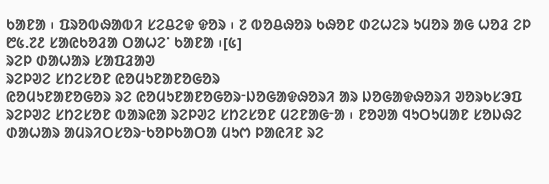ᱠᱟᱱᱟ ᱾ ᱯᱨᱚᱵᱷᱟᱵᱤ ᱥᱮᱪᱮᱫ ᱫᱚᱨ ᱾ ᱗ ᱵᱚᱪᱷᱚᱨ ᱠᱷᱚᱱ ᱰᱮᱦᱮᱨ ᱩᱢᱚᱨ ᱟᱜ ᱦᱚᱲ ᱮᱞ ᱘᱕.᱗᱒ ᱥᱟᱭᱠᱚᱲᱟ ᱛᱟᱦᱮᱸ ᱠᱟᱱᱟ ᱾[᱕]
ᱨᱮᱞ ᱰᱟᱦᱟᱨ ᱥᱟᱯᱲᱟᱣ
ᱨᱮᱞᱣᱮ ᱥᱴᱮᱥᱚᱱ ᱭᱚᱢᱩᱱᱟᱱᱚᱜᱚᱨ
ᱭᱚᱢᱩᱱᱟᱱᱚᱜᱚᱨ ᱨᱮ ᱭᱚᱢᱩᱱᱟᱱᱚᱜᱚᱨᱼᱡᱚᱜᱟᱫᱷᱚᱨᱤ ᱟᱨ ᱡᱚᱜᱟᱫᱷᱚᱨᱤ ᱣᱚᱨᱠᱥᱳᱯ ᱨᱮᱞᱣᱮ ᱥᱴᱮᱥᱚᱱ ᱵᱟᱨᱭᱟ ᱨᱮᱞᱣᱮ ᱥᱴᱮᱥᱚᱱ ᱢᱮᱱᱟᱜᱼᱟ ᱾ ᱱᱚᱣᱟ ᱧᱩᱛᱩᱢᱟᱱ ᱥᱚᱡᱷᱮ ᱰᱟᱦᱟᱨ ᱟᱢᱨᱤᱛᱥᱚᱨᱼᱠᱚᱞᱠᱟᱛᱟ ᱢᱩᱬ ᱞᱟᱭᱤᱱ ᱨᱮ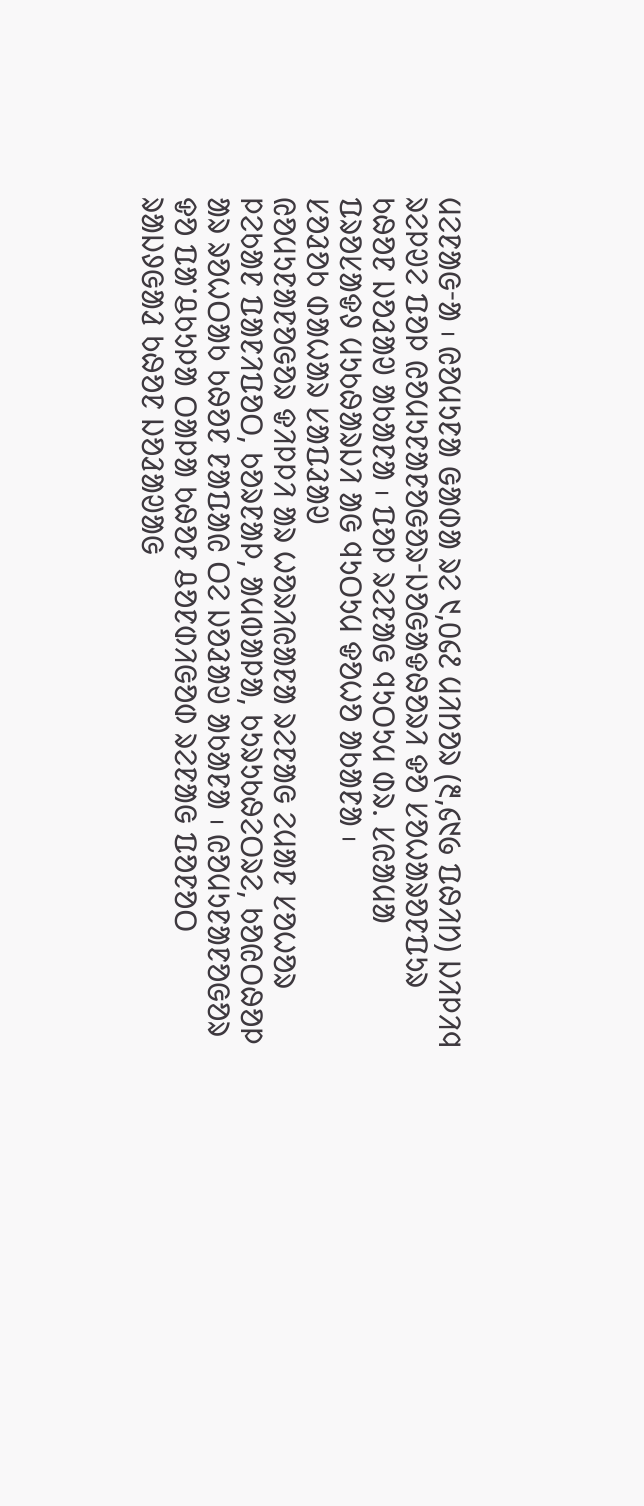ᱢᱮᱱᱟᱜᱼᱟ ᱾ ᱭᱚᱢᱩᱱᱟ ᱜᱟᱰᱟ ᱨᱮ ᱑,᱐᱔᱒ ᱢᱤᱴᱚᱨ (᱓,᱔᱑᱙ ᱯᱷᱤᱴ) ᱡᱤᱞᱤᱧ ᱨᱮᱞᱣᱮ ᱯᱚᱞ ᱭᱚᱢᱩᱱᱟᱱᱚᱜᱚᱨᱼᱡᱚᱜᱟᱫᱷᱚᱨᱤ ᱫᱚ ᱥᱚᱦᱟᱨᱚᱱᱯᱩᱨ ᱠᱷᱚᱱ ᱡᱚᱲᱟᱣ ᱟᱠᱟᱱᱟ ᱾ ᱯᱚᱞ ᱨᱮᱱᱟᱜ ᱧᱩᱛᱩᱢ ᱰᱨ. ᱥᱭᱟᱢᱟ ᱯᱨᱚᱥᱟᱫᱽ ᱢᱩᱠᱷᱟᱨᱡᱤ ᱟᱜ ᱧᱩᱛᱩᱢ ᱫᱚᱦᱚ ᱟᱠᱟᱱᱟ ᱾
ᱥᱚᱲᱚᱠ ᱰᱟᱦᱟᱨ ᱥᱟᱯᱲᱟᱣ
ᱭᱚᱢᱩᱱᱟᱱᱚᱜᱚᱨ ᱫᱤᱞᱞᱤ ᱟᱨ ᱦᱚᱨᱤᱭᱟᱱᱟ ᱨᱮᱱᱟᱜ ᱮᱢᱟᱱ ᱥᱚᱦᱚᱨ ᱞᱮᱠᱟᱱ ᱯᱟᱱᱤᱯᱚᱛ, ᱠᱚᱨᱱᱟᱞ, ᱟᱢᱵᱟᱞᱟ, ᱠᱩᱨᱩᱠᱷᱮᱛᱨᱮ, ᱠᱚᱭᱛᱷᱚᱞ ᱟᱨ ᱨᱚᱦᱛᱟᱠ ᱠᱷᱚᱱ ᱱᱟᱯᱟᱭ ᱛᱮ ᱡᱚᱲᱟᱣ ᱟᱠᱟᱱᱟ ᱾ ᱭᱚᱢᱩᱱᱟᱱᱚᱜᱚᱨ ᱫᱚ ᱯᱟᱸᱪᱠᱩᱞᱟ ᱛᱟᱞᱟ ᱠᱷᱚᱱ ᱪᱚᱱᱰᱤᱜᱚᱰ ᱨᱮᱱᱟᱜ ᱯᱚᱱᱚᱛ ᱨᱟᱡᱽᱜᱟᱲ ᱠᱷᱚᱱ ᱡᱚᱲᱟᱣᱟᱜ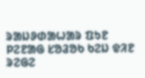ᱨᱟᱡᱽᱰᱟᱦᱟᱨ ᱯᱩᱱ ᱞᱮᱱᱟᱜ ᱥᱚᱲᱚᱠ ᱠᱮᱡ ᱫᱤᱱ ᱨᱮᱜᱮ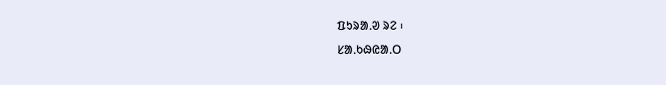ᱯᱩᱨᱟᱹᱣ ᱨᱮ ᱾
ᱥᱟᱹᱠᱷᱭᱟᱹᱛ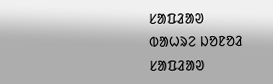ᱥᱟᱯᱲᱟᱣ
ᱵᱟᱦᱨᱮ ᱡᱚᱱᱚᱲ ᱥᱟᱯᱲᱟᱣ